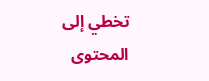تخطي إلى المحتوى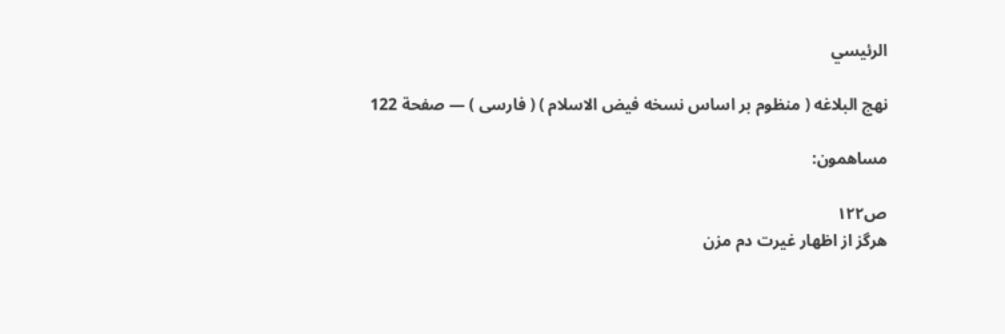الرئيسي

نهج البلاغه ( منظوم بر اساس نسخه فيض الاسلام ) ( فارسى ) — صفحة 122

مساهمون:

ص١٢٢
هرگز از اظهار غيرت دم مزن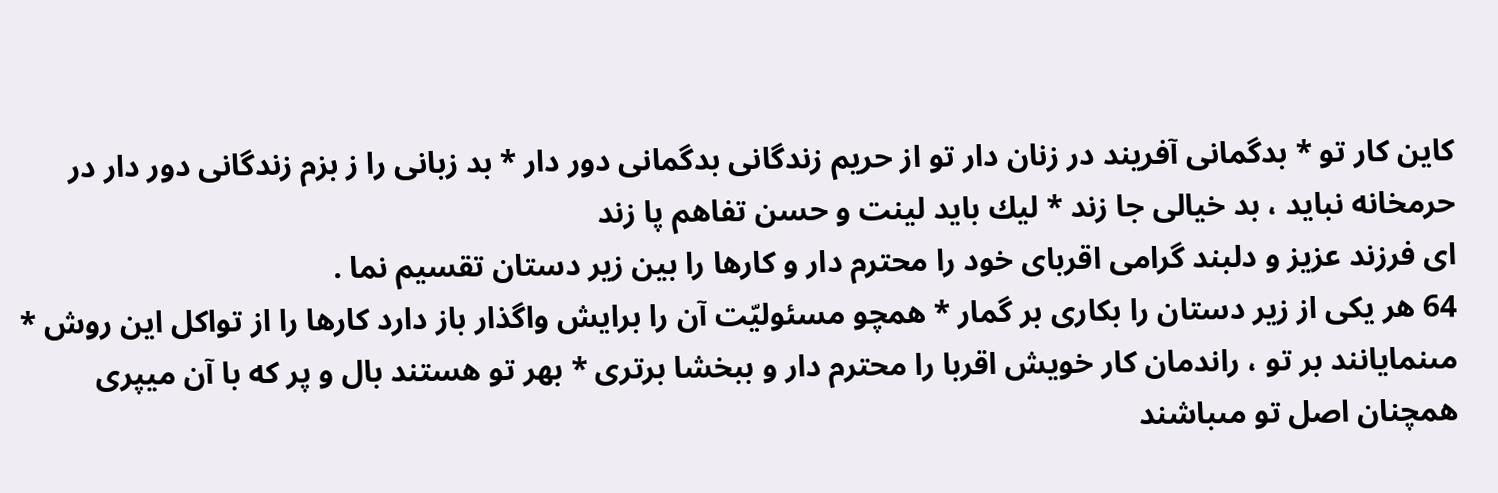كاين كار تو * بدگمانى آفريند در زنان دار تو از حريم زندگانى بدگمانى دور دار * بد زبانى را ز بزم زندگانى دور دار در حرمخانه نبايد ، بد خيالى جا زند * ليك بايد لينت و حسن تفاهم پا زند
اى فرزند عزيز و دلبند گرامى اقرباى خود را محترم دار و كارها را بين زير دستان تقسيم نما .
64 هر يكى از زير دستان را بكارى بر گمار * همچو مسئوليّت آن را برايش واگذار باز دارد كارها را از تواكل اين روش * مىنمايانند بر تو ، راندمان كار خويش اقربا را محترم دار و ببخشا برترى * بهر تو هستند بال و پر كه با آن ميپرى همچنان اصل تو مىباشند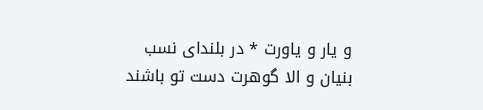و يار و ياورت * در بلنداى نسب بنيان و الا گوهرت دست تو باشند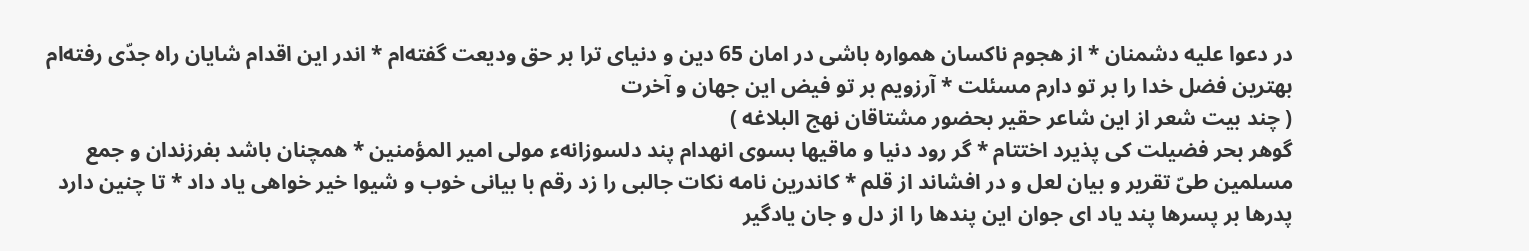در دعوا عليه دشمنان * از هجوم ناكسان همواره باشى در امان 65 دين و دنياى ترا بر حق وديعت گفته‌ام * اندر اين اقدام شايان راه جدّى رفته‌ام بهترين فضل خدا را بر تو دارم مسئلت * آرزويم بر تو فيض اين جهان و آخرت
( چند بيت شعر از اين شاعر حقير بحضور مشتاقان نهج البلاغه )
گوهر بحر فضيلت كى پذيرد اختتام * گر رود دنيا و ماقيها بسوى انهدام پند دلسوزانهء مولى امير المؤمنين * همچنان باشد بفرزندان و جمع مسلمين طىّ تقرير و بيان لعل و در افشاند از قلم * كاندرين نامه نكات جالبى را زد رقم با بيانى خوب و شيوا خير خواهى ياد داد * تا چنين دارد پدرها بر پسرها پند ياد اى جوان اين پندها را از دل و جان يادگير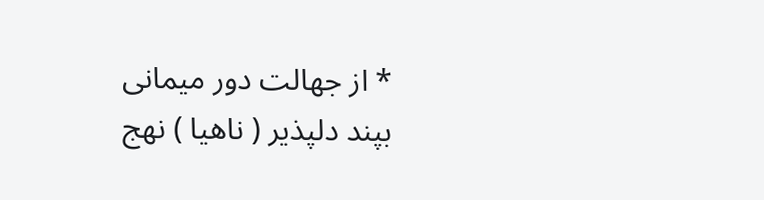* از جهالت دور ميمانى بپند دلپذير ( ناهيا ) نهج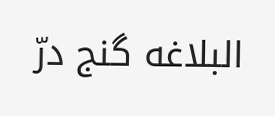البلاغه گنج درّ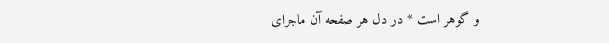و گوهر است * در دل هر صفحه آن ماجراى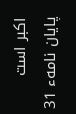اكبر است
پايان نامهء 31